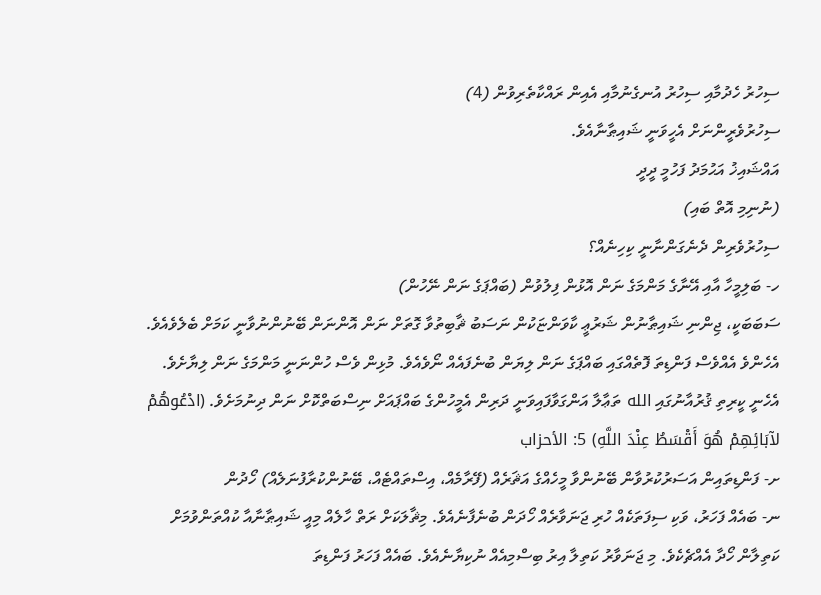ސިހުރު ހެދުމާއި ސިހުރު އުނގެނުމާއި އެއިން ރައްކާތެރިވުން (4)
ސިހުރުވެރީންނަށް އެހީވަނީ ޝައިޠާނާއެވެ.
އައްޝައިޚު އަޙުމަދު ފަހުމީ ދީދީ
(ނުނިމި އޮތް ބައި)
ސިހުރުވެރިން ދެނެގަންނާނީ ކިހިނެއް؟
ހ- ބަލިމީހާ އާއި އޭނާގެ މަންމަގެ ނަން އޮޅުން ފިލުވުން (ބައްޕަގެ ނަން ނޭހުން)
ސަބަބަކީ، ޖިންނި ޝައިޠާނުން ޝަރުޢީ ކާވަންޏަކުން ނަސަބު ޘާބިތުވާ ގޮތަށް ނަން އޮންނަން ބޭނުންނުވާނީ ކަމަށް ބެލެވެއެވެ. އެހެންވެ އެއްވެސް ފަންޑިތަ ފޮތެއްގައި ބައްޕަގެ ނަން ލިޔަން ބުނެފައެއް ނޯވެއެވެ. މުޅިން ވެސް ހުންނަނީ މަންމަގެ ނަން ލިޔާށެވެ. އެހެނީ ކީރިތި ޤުރުއާނުގައި الله ތަޢާލާ އަންގަވާފައިވަނީ ދަރިން އެމީހުންގެ ބައްޕައަށް ނިސްބަތްކޮށް ނަން ދިނުމަށެވެ. (ادْعُوهُمْ لآبَائِهِمْ هُوَ أَقْسَطُ عِنْدَ اللَّهِ) 5: الأحزاب
ށ- ފަންޑިތައިން އަސަރުކުރުވާން ބޭނުންވާ މީހެއްގެ އަޘަރެއް (ފޭރާމެއް، އިސްތައްޓެއް، ބޭނުންކުރާފުނަލެއް) ހޯދުން
ނ- ބައެއް ފަހަރު، ވަކި ސިފަތަކެއް ހުރި ޖަނަވާރެއް ހޯދަން ބުނެފާނެއެވެ. މިޘާލަކަށް ރަތް ހާލެއް މިއީ ޝައިޠާނާއާ ކުއްތަންވުމަށް ކަތިލާން ހޯދާ އެއްޗެކެވެ. މި ޖަނަވާރު ކަތިލާ އިރު ބިސްމިއެއް ނުކިޔާނެއެވެ. ބައެއް ފަހަރު ފަންޑިތަ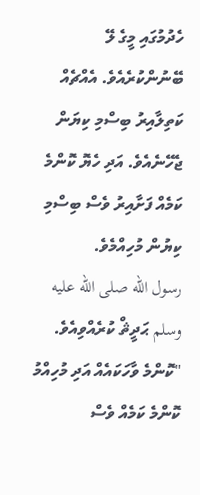ހެދުމުގައި މީގެ ލޭ ބޭނުންކުރެއެވެ. އެއްޗެއް ކަތިލާއިރު ބިސްމި ކިޔަން ޖެހޭނެއެވެ. އަދި ހެޔޮ ކޮންމެ ކަމެއް ފަށާއިރު ވެސް ބިސްމި ކިޔުން މުހިއްމެވެ.
رسول الله صلى الله عليه وسلم ޙަދީޘް ކުރެއްވިއެވެ. "ކޮންމެ ވާހަކައެއް އަދި މުހިއްމު ކޮންމެ ކަމެއް ވެސް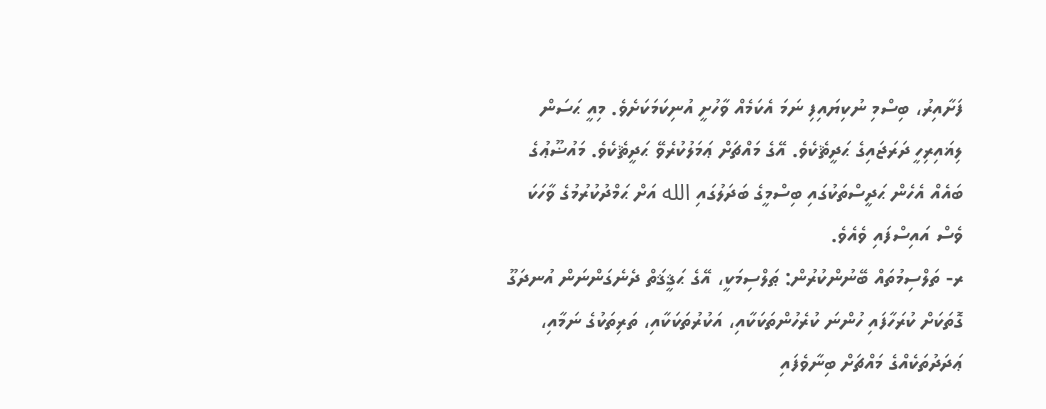ފަށާއިރު، ބިސްމި ނުކިޔައިފި ނަމަ އެކަމެއް ވާހުށީ އުނިކަމަކަށެވެ. މިއީ ޙަސަން ލިޣައިރިހީ ދަރަޖައިގެ ޙަދީޘެކެވެ. އޭގެ މައްޗަށް ޢަމަލުކުރެވޭ ޙަދީޘެކެވެ. މައުޟޫޢުގެ ބައެއް އެހެން ޙަދީސްތަކުގައި ބިސްމީގެ ބަދަލުގައި الله އަށް ޙަމްދުކުރުމުގެ ވާހަކަ ވެސް އައިސްފައި ވެއެވެ.
ރ- ތަލްސިމުތައް ބޭނުންކުރުން: ޠަލްސިމަކީ، އޭގެ ޙަޤީޤަތް ދެނެގަންނަން އުނދަގޫ ގޮތަކަށް ކުރަހާފައި ހުންނަ ކުރެހުންތަކަކާއި، އަކުރުތަކަކާއި، ތަރިތަކުގެ ނަމާއި، ޢަދަދުތަކެއްގެ މައްޗަށް ބިނާވެފައި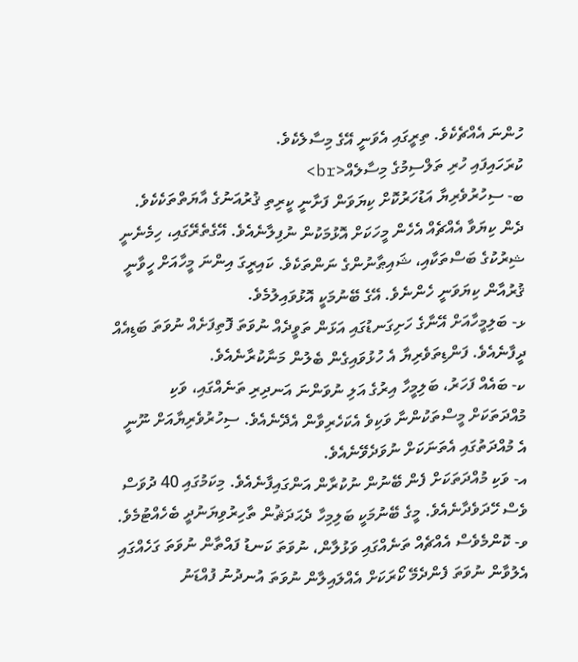ހުންނަ އެއްޗެކެވެ. ތިރީގައި އެވަނީ އޭގެ މިސާލެކެވެ.
ކުރަހައިފައި ހުރި ތަލްސިމުގެ މިސާލެއް<br>
ބ- ސިހުރުވެރިޔާ އަޑުހަރުކޮށް ކިޔަވަން ފަށާނީ ކީރިތި ޤުރުއަނުގެ އާޔަތްތަކެކެވެ. ދެން ކިޔަވާ އެއްޗެއް އެހެން މީހަކަށް އޮޅުމަކުން ނުފިލާނެއެވެ. އޭގެތެރޭގައި، ހިމެނެނީ ޝިރުކުގެ ބަސްތަކާއި، ޝައިޠާނުންގެ ނަންތަކެވެ. ކައިރީގަ އިންނަ މީހާއަށް ހީވާނީ ޤުރުއާން ކިޔަވަނީ ހެންނެވެ. އޭގެ ބޭނުމަކީ އޮޅުވައިލުމެވެ.
ޅ- ބަލިމީހާއަށް އޭނާގެ ހަށިގަނޑުގައި އަޅަން ތަވީދެއް ނުވަތަ ފޮތިފަށެއް ނުވަތަ ބަޑިއެއް ދީފާނެއެވެ. ފަންޑިތަވެރިޔާ އެ ހުޅުވައިގެން ބެލުން މަނާކުރާނެއެވެ.
ކ- ބައެއް ފަހަރު، ބަލިމީހާ އިރުގެ އަލި ނުވަންނަ އަނދިރި ތަނެއްގައި، ވަކި މުއްދަތަކަށް މީސްތަކުންނާ ވަކިވެ އެކަހެރިވާން އެދޭނެއެވެ. ސިހުރުވެރިޔާއަށް ނޫނީ އެ މުއްދަތުގައި އެތަނަކަށް ނުވަދެވޭނެއެވެ.
އ- ވަކި މުއްދަތަކަށް ފެން ބޭނުން ނުކުރާން އަންގައިފާނެއެވެ. މިކަމުގައި 40 ދުވަސް ވެސް ހޭދަވެދާނެއެވެ. މީގެ ބޭނުމަކީ ބަލިމިހާ ދެޙަދަޘުން ތާހިރުވިޔަނުދީ ބެހެއްޓުމެވެ.
ވ- ކޮންމެވެސް އެއްޗެއް ތަނެއްގައި ވަޅުލާން، ނުވަތަ ކަނޑު ފައްތާން ނުވަތަ ގަހެއްގައި އެލުވާން ނުވަތަ ފެންދެމޭ ކޯރަކަށް އެއްލައިލާން ނުވަތަ އުނދުނު ފުއްޑަނު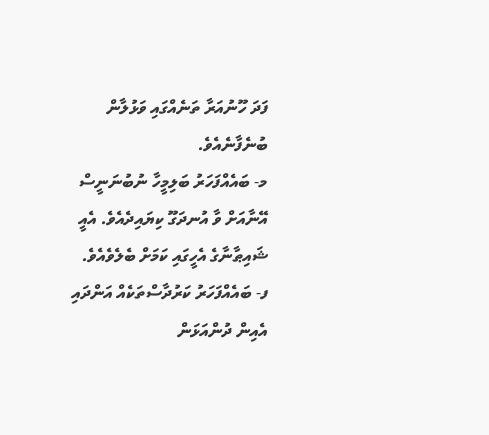ފަދަ ހޫނުއަރާ ތަނެއްގައި ވަޅުލާން ބުނެފާނެއެވެ.
މ- ބައެއްފަހަރު ބަލިމީހާ ނުބުނަނީސް އޭނާއަށް ވާ އުނދަގޫ ކިޔައިދެއެވެ. އެއީ ޝައިޠާނާގެ އެހީގައި ކަމަށް ބެލެވެއެވެ.
ފ- ބައެއްފަހަރު ކަރުދާސްތަކެއް އަންދައި އެއިން ދުންއަޅަން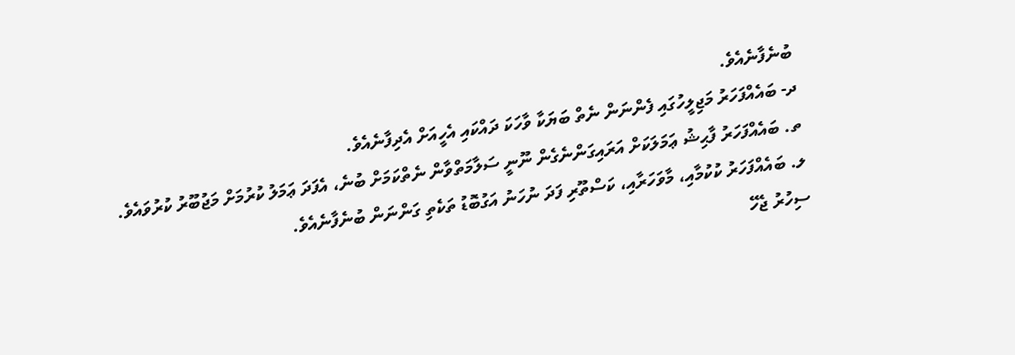ބުނެފާނެއެވެ.
ދ- ބައެއްފަހަރު މަޖިލީހުގައި ފެންނަން ނެތް ބަޔަކާ ވާހަކަ ދައްކައި އެހީއަށް އެދިފާނެއެވެ.
ތ. ބައެއްފަހަރު ފާޙިޝު ޢަމަލަކަށް އަރައިގަންނެގެން ނޫނީ ސަލާމަތްވާން ނެތްކަމަށް ބުނެ، އެފަދަ ޢަމަލު ކުރުމަށް މަޖުބޫރު ކުރުވައެވެ.
ލ. ބައެއްފަހަރު ކުކުމާއި، މާވަހަރާއި، ކަސްތޫރި ފަދަ ނުހަނު އަގުބޮޑު ތަކެތި ގަންނަން ބުނެފާނެއެވެ.
ސިހުރު ޖެހޭ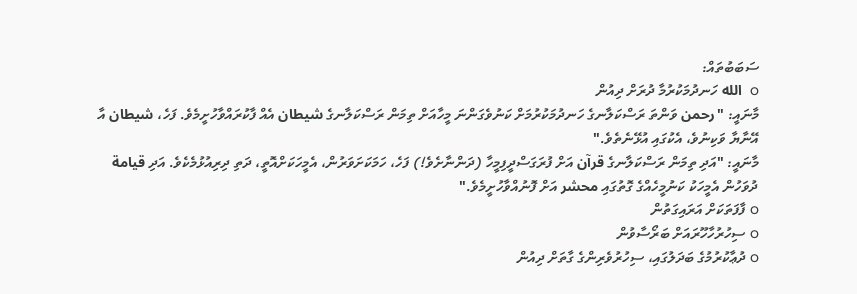ސަބަބުތައް:
o  الله ހަނދުމަކުރުމާ ދުރަށް ދިއުން
މާނައީ: "رحمن ވަންތަ ރަސްކަލާނގެ ހަނދުމަކުރުމަށް ކަނުވެގަންނަ މީހާއަށް ތިމަން ރަސްކަލާނގެ شيطان އެއް ފާކުރައްވާހުށީމެވެ. ފަހެ، شيطان އާ އޭނާޔާ ވަކިނުވެ، އެކުގައި އުޅޭނެތެވެ."
މާނައީ: "އަދި ތިމަން ރަސްކަލާނގެ قرآن އަށް ފުރަގަސްދީފިމީހާ (ދަންނާށެވެ!) ފަހެ، ހަމަކަށަވަރުން، އެމީހަކަށްއޮތީ، ދަތި ދިރިއުޅުމެކެވެ. އަދި قيامة ދުވަހުން އެމީހަކު ކަނުމީހެއްގެ ގޮތުގައި محشر އަށް ފޮނުއްވާހުށީމެވެ."
o ފާފަތަކަށް އަރައިގަތުން
o ސިހުރުހާހޫރައަށް ބަރޯސާވުން
o ދުޢާކުރުމުގެ ބަދަލުގައި، ސިހުރުވެރިންގެ ގާތަށް ދިއުން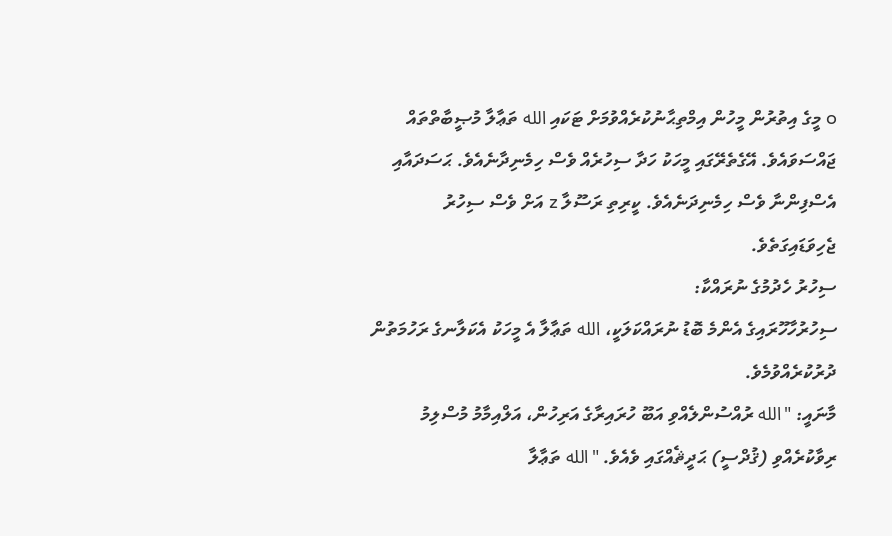o މީގެ އިތުރުން މީހުން އިމްތިޙާނުކުރެއްވުމަށް ޓަކައި الله ތަޢާލާ މުޞީބާތްތައް ޖައްސަވައެވެ. އޭގެތެރޭގައި މީހަކު ހަދާ ސިހުރެއް ވެސް ހިމެނިދާނެއެވެ. ޙަސަދައާއި އެސްފިންނާ ވެސް ހިމެނިދަނެއެވެ. ކީރިތި ރަސޫލާ z އަށް ވެސް ސިހުރު ޖެހިވަޑައިގަތެވެ.
ސިހުރު ހެދުމުގެ ނުރައްކާ:
ސިހުރުހާހޫރައިގެ އެންމެ ބޮޑު ނުރައްކަލަކީ، الله ތަޢާލާ އެ މީހަކު އެކަލާނގެ ރަހުމަތުން ދުރުކުރެއްވުމެވެ.
މާނައީ: "الله ރުއްސުންލެއްވި އަބޫ ހުރައިރާގެ އަރިހުން، އަލްއިމާމު މުސްލިމު ރިވާކުރެއްވި (ޤުދްސީ) ޙަދީޘެއްގައި ވެއެވެ. "الله ތަޢާލާ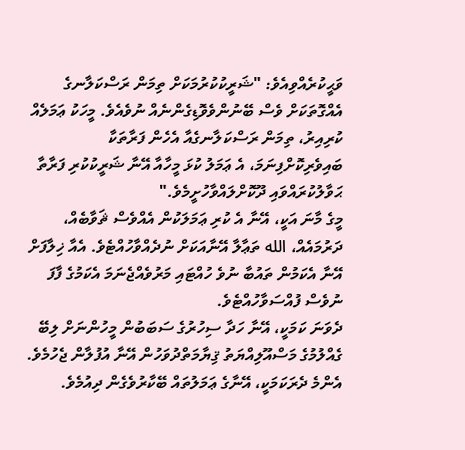ވަޙީކުރެއްވިއެވެ: "ޝަރީކުކުރުމަކަށް ތިމަން ރަސްކަލާނގެ އެއްގޮތަކަށް ވެސް ބޭނުންވެވޮޑިގެންނެއް ނުވެއެވެ. މީހަކު ޢަމަލެއް ކުރިއިރު، ތިމަން ރަސްކަލާނގެއާ އެހެން ފަރާތަކާ ބައިވެރިކޮށްފިނަމަ، އެ ޢަމަލު ކުޅަ މީހާއާ އޭނާ ޝަރީކުކުރި ފަރާތާ ޙަވާލުކުރައްވައި ދޫކޮށްލައްވާހުށީމެވެ."
މީގެ މާނަ އަކީ، އޭނާ އެ ކުރި ޢަމަލަކުން އެއްވެސް ޘަވާބެއް، ދަރުމައެއް، الله ތަޢާލާ އޭނާއަކަށް ނުދެއްވާހުއްޓެވެ. އެއާ ޚިލާފަށް އޭނާ އެކަމުން ތައުބާ ނުވެ ހުއްޓައި މަރުވެއްޖެނަމަ އެކަމުގެ ފާފަ ނުވެސް ފުއްސަވާހުއްޓެވެ.
ދެވަނަ ކަމަކީ، އޭނާ ހަދާ ސިހުރުގެ ސަބަބުން މީހުންނަށް ލިބޭ ގެއްލުމުގެ މަސްއޫލިއްޔަތު ޤިޔާމަތްދުވަހުން އޭނާ އުފުލާން ޖެހުމެވެ.
އެންމެ ދެރަކަމަކީ، އޭނާގެ ޢަމަލުތައް ބޭކާރުވެގެން ދިއުމެވެ.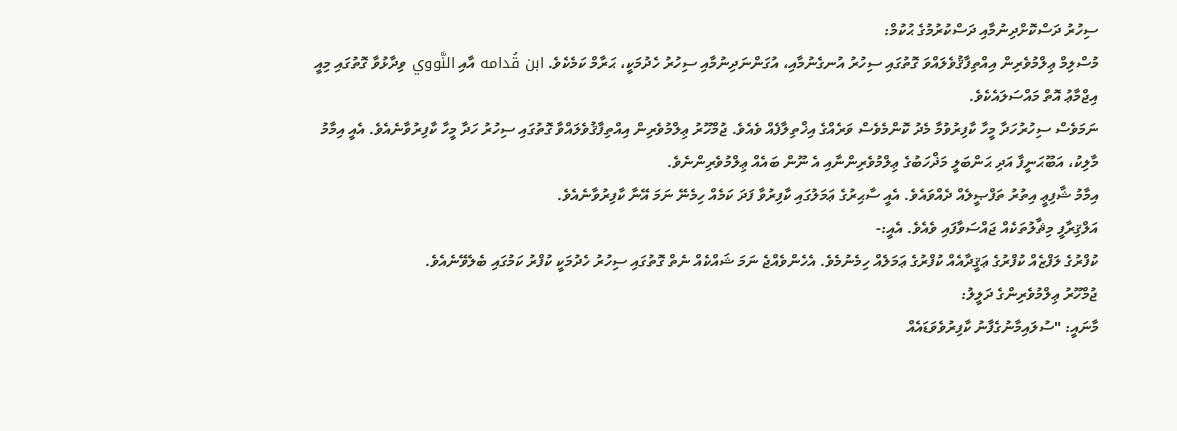ސިހުރު ދަސްކޮށްދިނުމާއި ދަސްކުރުމުގެ ޙުކުމް:
މުސްލިމް ޢިލްމުވެރިން އިއްތިފާޤުވެލައްވަ ގޮތުގައި ސިހުރު އުނގެނުމާއި، އުގަންނަދިނުމާއި ސިހުރު ހެދުމަކީ، ޙަރާމް ކަމެކެވެ. ابن قُدامه އާއި النَّووي ވިދާޅުވާ ގޮތުގައި މިއީ އިޖްމާޢު އޮތް މައްސަލައެކެވެ.
ނަމަވެސް ސިހުރުހަދާ މީހާ ކާފިރުވުމާ މެދު ކޮންމެވެސް ވަރެއްގެ އިޚްތިލާފެއް ވެއެވެ. ޖުމްހޫރު ޢިލްމުވެރިން އިއްތިފާޤުވެލައްވާ ގޮތުގައި ސިހުރު ހަދާ މީހާ ކާފިރުވާނެއެވެ. އެއީ އިމާމު މާލިކު، އަބޫޙަނީފާ އަދި ޙަންބަލީ މަޛްހަބުގެ ޢިލްމުވެރިންނާއި އެ ނޫން ބައެއް ޢިލްމުވެރިންނެވެ.
އިމާމު ޝާފިޢީ އިތުރު ތަފްޞީލެއް ދެއްވައެވެ. އެއީ ސާޙިރުގެ ޢަމަލުގައި ކާފިރުވާ ފަދަ ކަމެއް ހިމެނޭ ނަމަ އޭނާ ކާފިރުވާނެއެވެ.
އަލްޤިރާފީ މިޘާލުތަކެއް ޖައްސަވާފައި ވެއެވެ. އެއީ:-
ކުފްރުގެ ލަފްޒެއް ކުފްރުގެ ޢަޤީދާއެއް ކުފްރުގެ ޢަމަލެއް ހިމެނުމެވެ. އެހެންވެއްޖެ ނަމަ ޝައްކެއް ނެތް ގޮތުގައި ސިހުރު ހެދުމަކީ ކުފްރު ކަމުގައި ބެލެވޭނެއެވެ.
ޖުމްހޫރު ޢިލްމުވެރިންގެ ދަލީލު:
މާނައީ: "ސުލައިމާނުގެފާނު ކާފިރުވެވަޑައެއް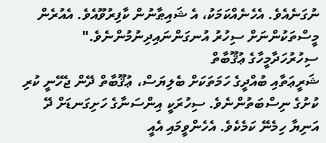ނުގަނެއެވެ. އެހެނެއްކަމަކު، އެ ޝައިޠާނުން ކާފިރުވޫއެވެ. އެއުރެން މީސްތަކުންނަށް ސިހުރު އުނގަންނައިދިނުމުންނެވެ."
ސިހުރުހަދާމީހާގެ ޢުޤޫބާތް
ޝަރީޢަތާއި ބުއްދީގެ ހަމަތަކަށް ބެލިޔަސް، ޢުޤޫބާތް ދޭން ޖެހޭނީ ކުރި ކުށުގެ ނިސްބަތުންނެވެ. ސިހުރަކީ އިންސަނާގެ ހަށިގަނޑަށް ދޭ އަނިޔާ ހިމެނޭ ކަމެކެވެ. އެހެންވީމައި އެއީ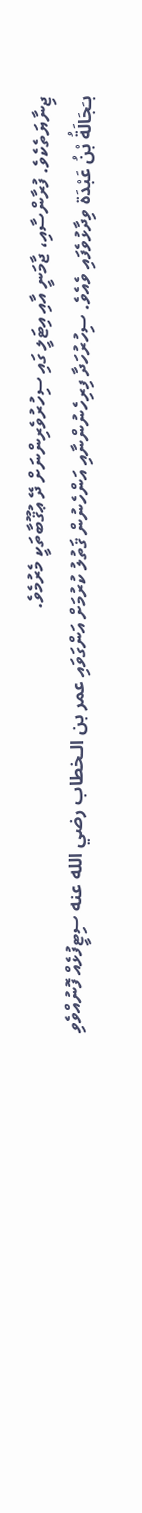ޖިނާޔަތެކެވެ. ފުރާންސާއި، ޖާމަނީ އާއި އިޓަލީ ގައި ސިހުރުވެރިންނަށް ދޭ ޢުޤޫބާތަކީ މެރުމެވެ.
بـَجَالَةُ بْنُ عَبْدَة ވިދާޅުވެފައި ވެއެވެ. ސިހުރުހަދާ ފިރިހެނުންނާއި އަންހެނުން ޤަތުލު ކުރުމަށް އަންގަވައި عمر بن الـخطاب رضي الله عنه ސިޓީފުޅެއް ފޮނުއްވެވި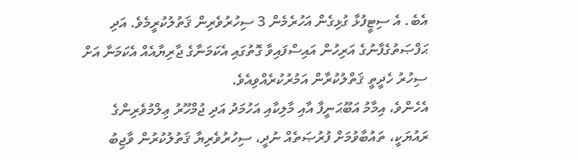އެބެ. އެ ސިޓީފުޅާ ގުޅިގެން އަހުރެމެން 3 ސިހުރުވެރިން ޤަތުލުކުރީމެވެ. އަދި ޙަފްޞަތުގެފާނުގެ އަރިހުން އައިސްފައިވާ ގޮތުގައި އެކަމަނާގެ ޖާރިޔާއެއް އެކަމަނާ އަށް ސިހުރު ހެދީތީ ޤަތްލުކުރާން އަމުރުކުރެއްވިއެވެ.
އެހެންވެ، އިމާމު އަބޫޙަނީފާ އާއި މާލިކާއި އަހުމަދު އަދި ޖުމްހޫރު ޢިލްމުވެރިންގެ ރައުޔަކީ، ތައުބާވުމަށް ފުރުޞަތެއް ނުދީ، ސިހުރުވެރިޔާ ޤަތުލުކުރުން ވާޖިބު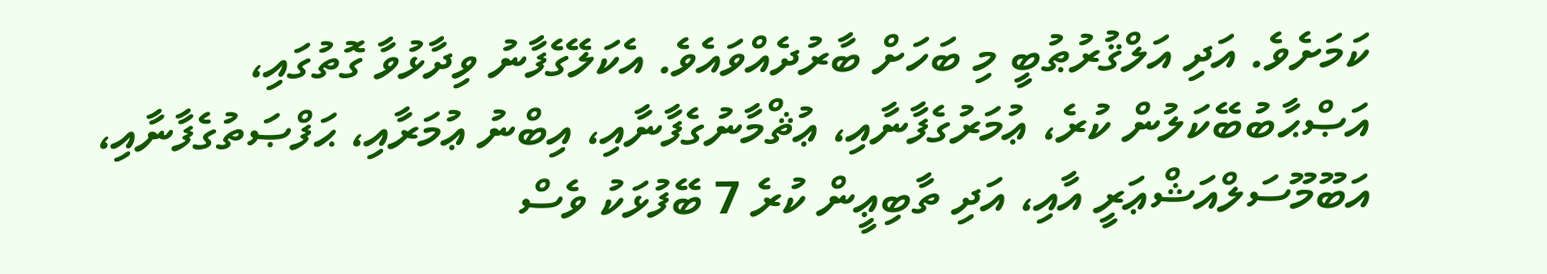ކަމަށެވެ. އަދި އަލްޤުރުޠުބީ މި ބަހަށް ބާރުދެއްވައެވެ. އެކަލޭގެފާނު ވިދާޅުވާ ގޮތުގައި، އަޞްޙާބުބޭކަލުން ކުރެ، ޢުމަރުގެފާނާއި، ޢުޘްމާނުގެފާނާއި، އިބްނު ޢުމަރާއި، ޙަފްޞަތުގެފާނާއި، އަބޫމޫސަލްއަޝްޢަރީ އާއި، އަދި ތާބިޢީން ކުރެ 7 ބޭފުޅަކު ވެސް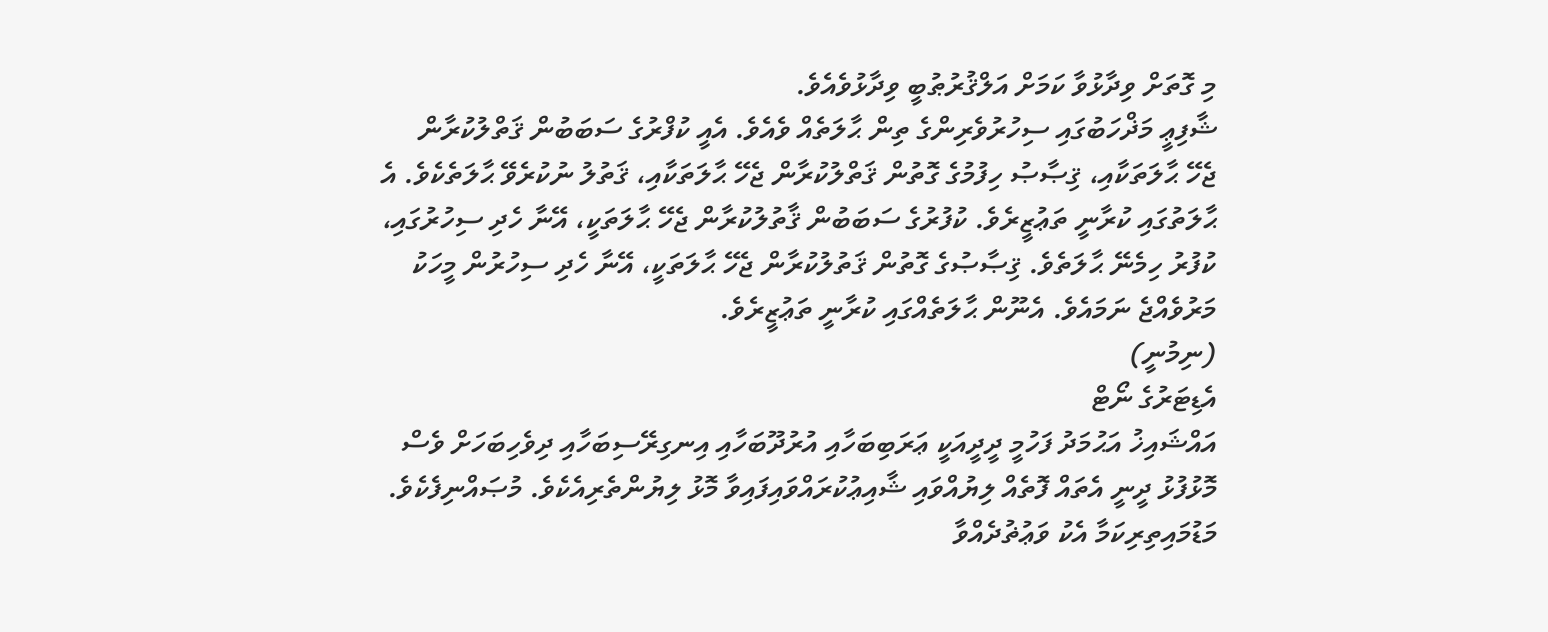މި ގޮތަށް ވިދާޅުވާ ކަމަށް އަލްޤުރުޠުބީ ވިދާޅުވެއެވެ.
ޝާފިޢީ މަޛްހަބުގައި ސިހުރުވެރިންގެ ތިން ޙާލަތެއް ވެއެވެ. އެއީ ކުފްރުގެ ސަބަބުން ޤަތްލުކުރާން ޖެހޭ ޙާލަތަކާއި، ޤިޞާޞު ހިފުމުގެ ގޮތުން ޤަތްލުކުރާން ޖެހޭ ޙާލަތަކާއި، ޤަތުލު ނުކުރެވޭ ޙާލަތެކެވެ. އެ ޙާލަތުގައި ކުރާނީ ތަޢުޒީރެވެ. ކުފުރުގެ ސަބަބުން ޤާތުލުކުރާން ޖެހޭ ޙާލަތަކީ، އޭނާ ހެދި ސިހުރުގައި، ކުފުރު ހިމެނޭ ޙާލަތެވެ. ޤިޞާޞުގެ ގޮތުން ޤަތުލުކުރާން ޖެހޭ ޙާލަތަކީ، އޭނާ ހެދި ސިހުރުން މީހަކު މަރުވެއްޖެ ނަމައެވެ. އެނޫން ޙާލަތެއްގައި ކުރާނީ ތަޢުޒީރެވެ.
(ނިމުނީ)
އެޑިޓަރުގެ ނޯޓް
އައްޝައިޚު އަޙުމަދު ފަހުމީ ދީދީއަކީ ޢަރަބިބަހާއި އުރުދޫބަހާއި އިނގިރޭސިބަހާއި ދިވެހިބަހަށް ވެސް މޮޅުފުޅު ދީނީ އެތައް ފޮތެއް ލިޔުއްވައި ޝާއިޢުކުރައްވައިފައިވާ މޮޅު ލިޔުންތެރިއެކެވެ. މުޞައްނިފެކެވެ. މަޑުމައިތިރިކަމާ އެކު ވަޢުޡުދެއްވާ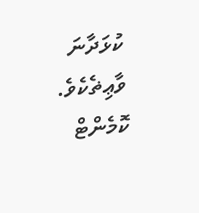ކުޅަދާނަ ވާޢިޡެކެވެ.
ކޮމެންޓް